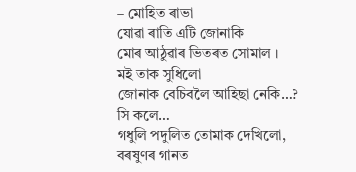– মোহিত ৰাভা
যোৱা ৰাতি এটি জোনাকি
মোৰ আঠুৱাৰ ভিতৰত সোমাল ।
মই তাক সুধিলো
জোনাক বেচিবলৈ আহিছা নেকি…?
সি কলে…
গধুলি পদুলিত তোমাক দেখিলো,
বৰষুণৰ গানত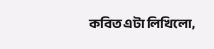কবিত এটা লিখিলো,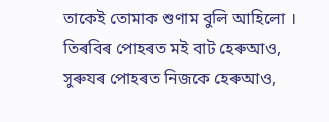তাকেই তোমাক শুণাম বুলি আহিলো ।
তিৰবিৰ পোহৰত মই বাট হেৰুআও,
সুৰুযৰ পোহৰত নিজকে হেৰুআও,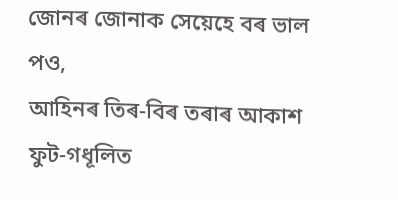জোনৰ জোনাক সেয়েহে বৰ ভাল পও,
আহিনৰ তিৰ-বিৰ তৰাৰ আকাশ
ফুট-গধূলিত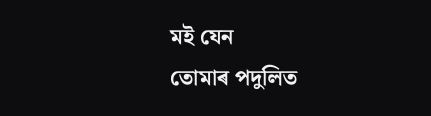মই যেন
তোমাৰ পদুলিত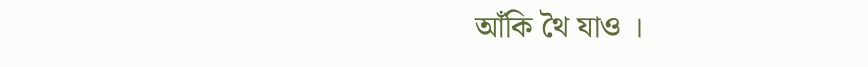আঁকি থৈ যাও ।